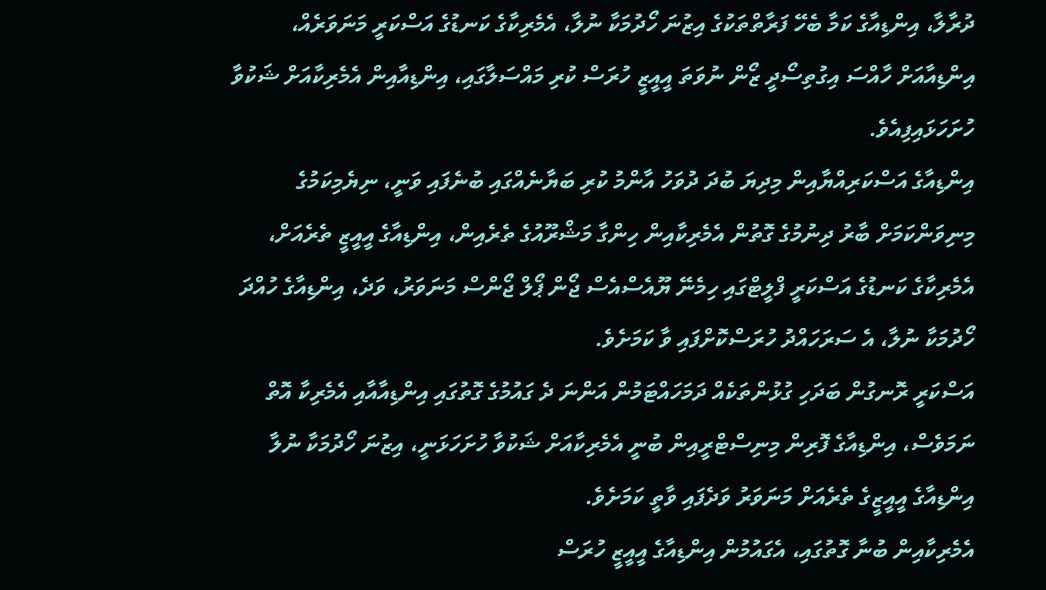ދުރާލާ، އިންޑިއާގެ ކަމާ ބެހޭ ފަރާތްތަކުގެ އިޒުނަ ހޯދުމަކާ ނުލާ، އެމެރިކާގެ ކަނޑުގެ އަސްކަރީ މަނަވަރެއް، އިންޑިއާއަށް ހާއްސަ އިގުތިސޯދީ ޒޯން ނުވަތަ އީއީޒީ ހުރަސް ކުރި މައްސަލާގައި، އިންޑިއާއިން އެމެރިކާއަށް ޝަކުވާ ހުށަހަޅައިފިއެވެ.
އިންޑިއާގެ އަސްކަރިއްޔާއިން މިދިޔަ ބުދަ ދުވަހު އާންމު ކުރި ބަޔާނެއްގައި ބުނެފައި ވަނީ، ނިޔެމިކަމުގެ މިނިވަންކަމަށް ބާރު ދިނުމުގެ ގޮތުން އެމެރިކާއިން ހިންގާ މަޝްރޫއުގެ ތެރެއިން، އިންޑިއާގެ އީއީޒީ ތެރެއަށް، އެމެރިކާގެ ކަނޑުގެ އަސްކަރީ ފްލީޓްގައި ހިމެނޭ ޔޫއެސްއެސް ޖޯން ޕޯލް ޖޯންސް މަނަވަރު، ވަދެ، އިންޑިއާގެ ހުއްދަ ހޯދުމަކާ ނުލާ، އެ ސަރަހައްދު ހުރަސްކޮށްފައި ވާ ކަމަށެވެ.
އަސްކަރީ ރޮނގުން ބަދަހި ގުޅުންތަކެއް ދަމަހައްޓަމުން އަންނަ ދެ ގައުމުގެ ގޮތުގައި އިންޑިއާއާއި އެމެރިކާ އޮތް ނަމަވެސް، އިންޑިއާގެ ފޮރިން މިނިސްޓްރީއިން ބުނީ އެމެރިކާއަށް ޝަކުވާ ހުށަހަޅަނީ، އިޒުނަ ހޯދުމަކާ ނުލާ އިންޑިއާގެ އީއީޒީގެ ތެރެއަށް މަނަވަރު ވަދެފައި ވާތީ ކަމަށެވެ.
އެމެރިކާއިން ބުނާ ގޮތުގައި، އެގައުމުން އިންޑިއާގެ އީއީޒީ ހުރަސް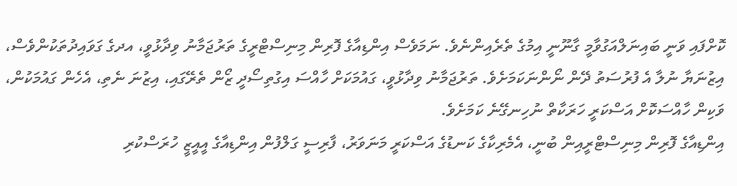ކޮށްފައި ވަނީ ބައިނަލްއަގުވާމީ ގާނޫނީ އިމުގެ ތެރެއިންނެވެ. ނަމަވެސް އިންޑިއާގެ ފޮރިން މިނިސްޓްރީގެ ތަރުޖަމާނު ވިދާޅުވީ، އދގެ ގަވައިދުތަކުންވެސް، އިޒުނަޔާ ނުލާ އެ ފުރުސަތު ދޭން ނޯންނަކަމަށެވެ. ތަރުޖަމާނު ވިދާޅުވީ، ގައުމަކަށް ހާއްސަ އިގުތިސޯދީ ޒޯން ތެރޭގައި، އިޒުނަ ނެތި، އެހެން ގައުމަކުން، ވަކިން ހާއްސަކޮށް އަސްކަރީ ހަރަކާތް ނުހިނގޭނެ ކަމަށެވެ.
އިންޑިއާގެ ފޮރިން މިނިސްޓްރީއިން ބުނީ، އެމެރިކާގެ ކަނޑުގެ އަސްކަރީ މަނަވަރު، ފާރިސީ ގަލްފުން އިންޑިއާގެ އީއީޒީ ހުރަސްކުރި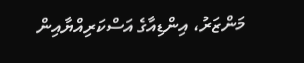މަންޒަރު، އިންޑިއާގެ އަސްކަރިއްޔާއިން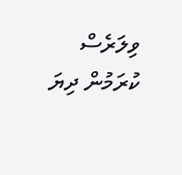ވިލަރެސް ކުރަމުން ދިޔަ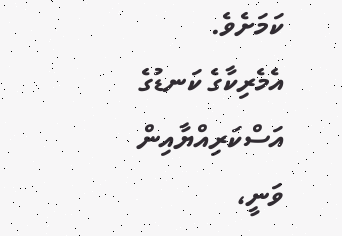ކަމަށެވެ.
އެމެރިކާގެ ކަނޑުގެ އަސްކަރިއްޔާއިން ވަނީ،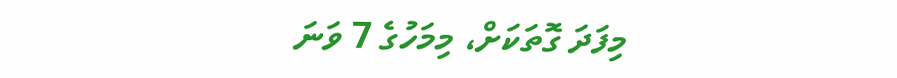މިފަދަ ގޮތަކަށް، މިމަހުގެ 7 ވަނަ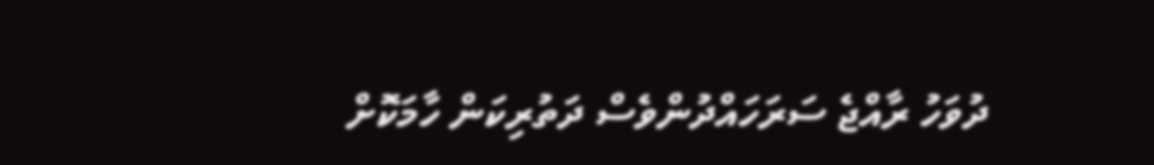ދުވަހު ރާއްޖެ ސަރަހައްދުންވެސް ދަތުރިކަން ހާމަކޮށް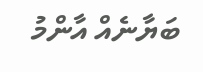ބަޔާނެއް އާންމު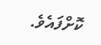ކޮށްފައެވެ.